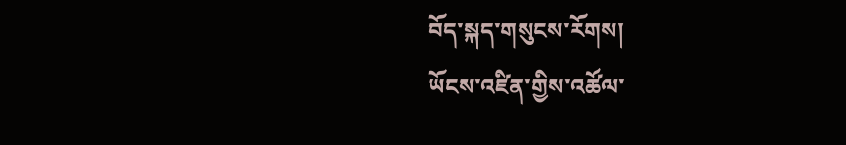བོད་སྐད་གསུངས་རོགས།
ཡོངས་འཛིན་གྱིས་འཚོལ་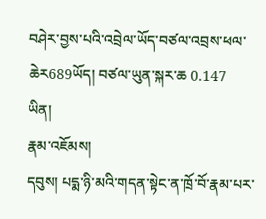བཤེར་བྱས་པའི་འབྲེལ་ཡོད་བཙལ་འབྲས་ཕལ་ཆེར689ཡོད། བཙལ་ཡུན་སྐར་ཆ 0.147
ཡིན།
རྣམ་འཇོམས།
དབུས། པདྨ་ཉི་མའི་གདན་སྟེང་ན་ཁྲོ་བོ་རྣམ་པར་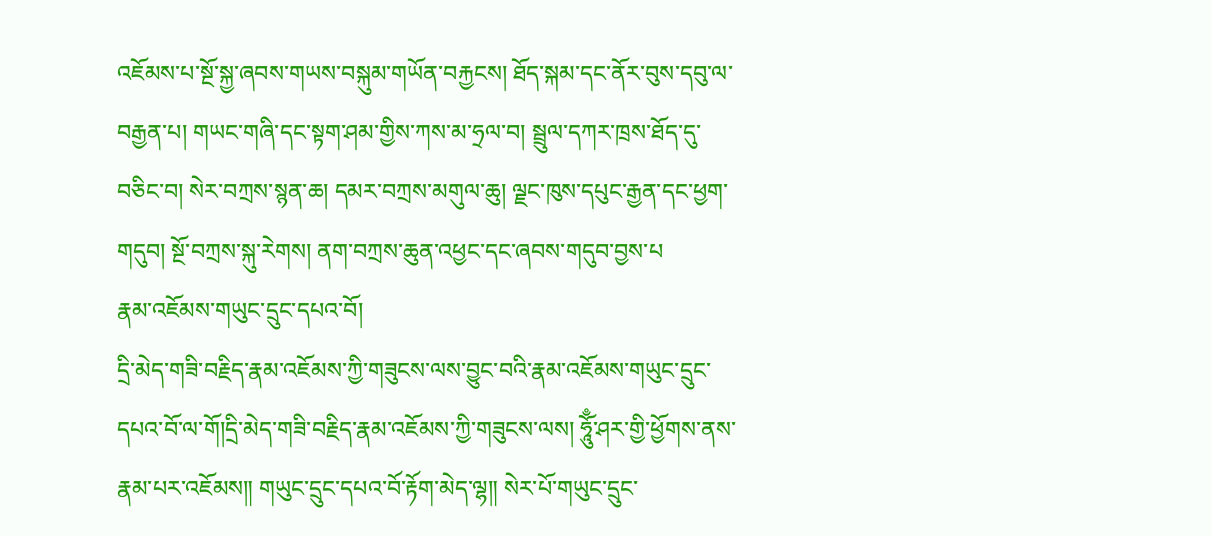འཇོམས་པ་སྔོ་སྐྱ་ཞབས་གཡས་བསྐུམ་གཡོན་བརྐྱངས། ཐོད་སྐམ་དང་ནོར་བུས་དབུ་ལ་བརྒྱན་པ། གཡང་གཞི་དང་སྟག་ཤམ་གྱིས་ཀས་མ་ཧྲལ་བ། སྦྲུལ་དཀར་ཁྲས་ཐོད་དུ་བཅིང་བ། སེར་བཀྲས་སྙན་ཆ། དམར་བཀྲས་མགུལ་ཆུ། ལྗང་ཁུས་དཔུང་རྒྱན་དང་ཕྱག་གདུབ། སྔོ་བཀྲས་སྐུ་རེགས། ནག་བཀྲས་ཆུན་འཕྱང་དང་ཞབས་གདུབ་བྱས་པ
རྣམ་འཇོམས་གཡུང་དྲུང་དཔའ་བོ།
དྲི་མེད་གཟི་བརྗིད་རྣམ་འཇོམས་ཀྱི་གཟུངས་ལས་བྱུང་བའི་རྣམ་འཇོམས་གཡུང་དྲུང་དཔའ་བོ་ལ་གོ།དྲི་མེད་གཟི་བརྗིད་རྣམ་འཇོམས་ཀྱི་གཟུངས་ལས། ཧཱོུྃ་ཤར་གྱི་ཕྱོགས་ནས་རྣམ་པར་འཇོམས༎ གཡུང་དྲུང་དཔའ་བོ་རྟོག་མེད་ལྷ༎ སེར་པོ་གཡུང་དྲུང་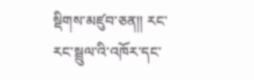སྡིགས་མཛུབ་ཅན༎ རང་རང་སྦྲུལ་འི་འཁོར་དང་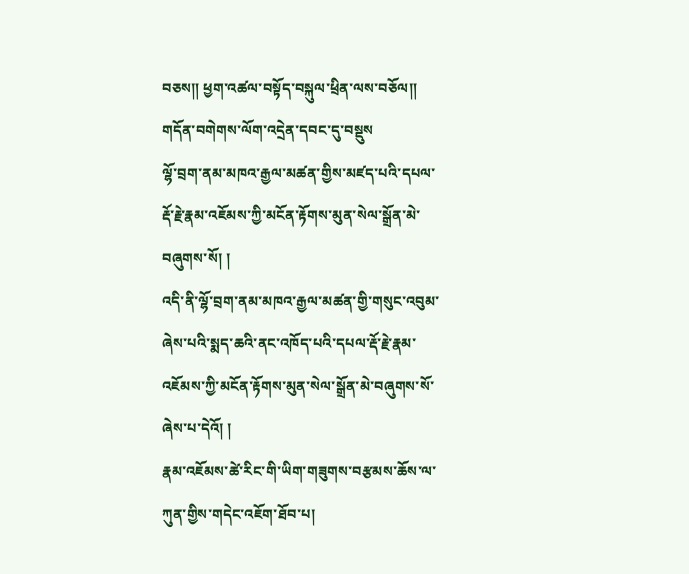བཅས༎ ཕྱག་འཚལ་བསྟོད་བསྐུལ་ཕྲིན་ལས་བཅོལ༎ གདོན་བགེགས་ལོག་འདྲེན་དབང་དུ་བསྡུས
ལྷོ་བྲག་ནམ་མཁའ་རྒྱལ་མཚན་གྱིས་མཛད་པའི་དཔལ་རྡོ་རྗེ་རྣམ་འཇོམས་ཀྱི་མངོན་རྟོགས་མུན་སེལ་སྒྲོན་མེ་བཞུགས་སོ། །
འདི་ནི་ལྷོ་བྲག་ནམ་མཁའ་རྒྱལ་མཚན་གྱི་གསུང་འབུམ་ཞེས་པའི་སྨད་ཆའི་ནང་འཁོད་པའི་དཔལ་རྡོ་རྗེ་རྣམ་འཇོམས་ཀྱི་མངོན་རྟོགས་མུན་སེལ་སྒྲོན་མེ་བཞུགས་སོ་ཞེས་པ་དེའོ། །
རྣམ་འཇོམས་ཚེ་རིང་གི་ཡིག་གཟུགས་བརྩམས་ཆོས་ལ་ཀུན་གྱིས་གདེང་འཇོག་ཐོབ་པ།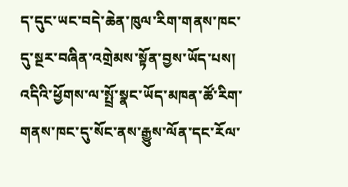ད་དུང་ཡང་བདེ་ཆེན་ཁུལ་རིག་གནས་ཁང་དུ་སྔར་བཞིན་འགྲེམས་སྟོན་བྱས་ཡོད་པས། འདིའི་ཕྱོགས་ལ་སྤྲོ་སྣང་ཡོད་མཁན་ཚོ་རིག་གནས་ཁང་དུ་སོང་ནས་རྒྱུས་ལོན་དང་རོལ་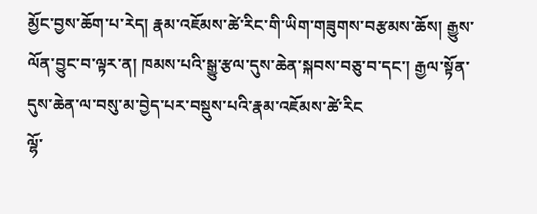མྱོང་བྱས་ཆོག་པ་རེད། རྣམ་འཇོམས་ཚེ་རིང་གི་ཡིག་གཟུགས་བརྩམས་ཆོས། རྒྱུས་ལོན་བྱུང་བ་ལྟར་ན། ཁམས་པའི་སྒྱུ་རྩལ་དུས་ཆེན་སྐབས་བཅུ་བ་དང་། རྒྱལ་སྟོན་དུས་ཆེན་ལ་བསུ་མ་བྱེད་པར་བསྡུས་པའི་རྣམ་འཇོམས་ཚེ་རིང
ལྷོ་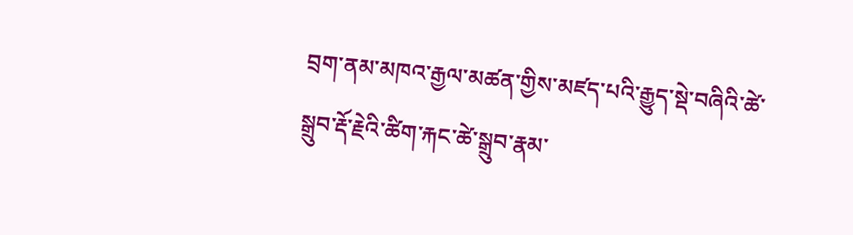བྲག་ནམ་མཁའ་རྒྱལ་མཚན་གྱིས་མཛད་པའི་རྒྱུད་སྡེ་བཞིའི་ཚེ་སྒྲུབ་རྡོ་རྗེའི་ཚིག་རྐང་ཚེ་སྒྲུབ་རྣམ་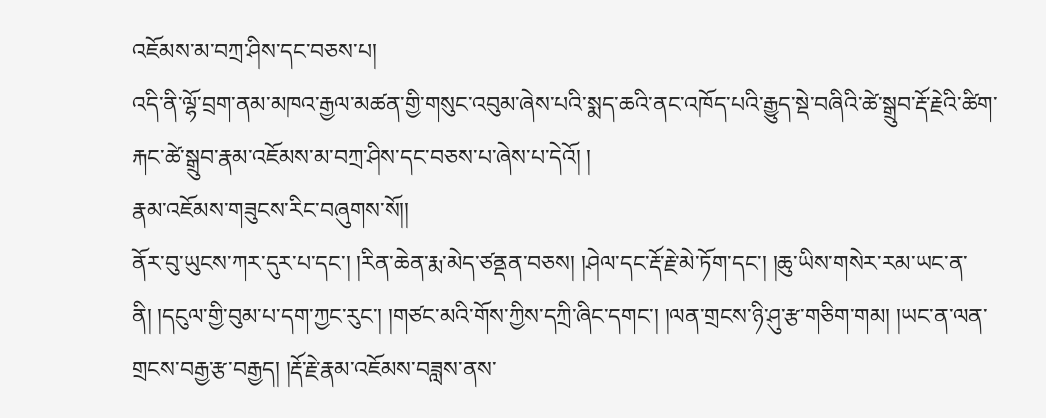འཇོམས་མ་བཀྲ་ཤིས་དང་བཅས་པ།
འདི་ནི་ལྷོ་བྲག་ནམ་མཁའ་རྒྱལ་མཚན་གྱི་གསུང་འབུམ་ཞེས་པའི་སྨད་ཆའི་ནང་འཁོད་པའི་རྒྱུད་སྡེ་བཞིའི་ཚེ་སྒྲུབ་རྡོ་རྗེའི་ཚིག་རྐང་ཚེ་སྒྲུབ་རྣམ་འཇོམས་མ་བཀྲ་ཤིས་དང་བཅས་པ་ཞེས་པ་དེའོ། །
རྣམ་འཇོམས་གཟུངས་རིང་བཞུགས་སོ།།
ནོར་བུ་ཡུངས་ཀར་དུར་པ་དང་། །རིན་ཆེན་རྨ་མེད་ཙནྡན་བཅས། །ཤེལ་དང་རྡོ་རྗེ་མེ་ཏོག་དང་། །ཆུ་ཡིས་གསེར་རམ་ཡང་ན་ནི། །དངུལ་གྱི་བུམ་པ་དག་ཀྱང་རུང་། །གཙང་མའི་གོས་ཀྱིས་དཀྲི་ཞིང་དགང་། །ལན་གྲངས་ཉི་ཤུ་རྩ་གཅིག་གམ། །ཡང་ན་ལན་གྲངས་བརྒྱ་རྩ་བརྒྱད། །རྡོ་རྗེ་རྣམ་འཇོམས་བཟླས་ནས་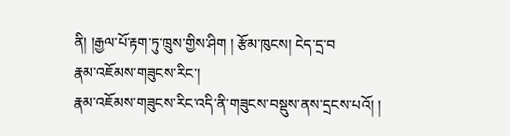ནི། །རྒྱལ་པོ་རྟག་ཏུ་ཁྲུས་གྱིས་ཤིག ། རྩོམ་ཁུངས། ངེད་དྲ་བ
རྣམ་འཇོམས་གཟུངས་རིང་།
རྣམ་འཇོམས་གཟུངས་རིང་འདི་ནི་གཟུངས་བསྡུས་ནས་དྲངས་པའོ། །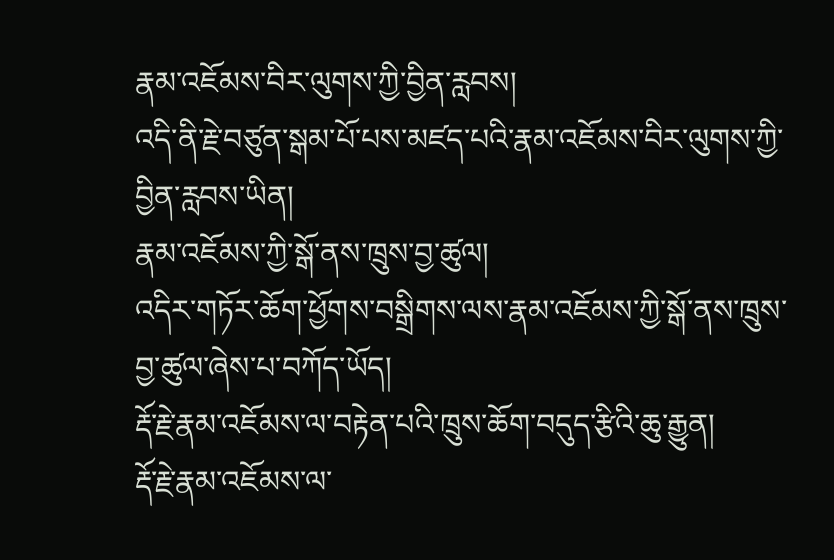རྣམ་འཇོམས་བིར་ལུགས་ཀྱི་བྱིན་རླབས།
འདི་ནི་རྗེ་བཙུན་སྒམ་པོ་པས་མཛད་པའི་རྣམ་འཇོམས་བིར་ལུགས་ཀྱི་བྱིན་རླབས་ཡིན།
རྣམ་འཇོམས་ཀྱི་སྒོ་ནས་ཁྲུས་བྱ་ཚུལ།
འདིར་གཏོར་ཆོག་ཕྱོགས་བསྒྲིགས་ལས་རྣམ་འཇོམས་ཀྱི་སྒོ་ནས་ཁྲུས་བྱ་ཚུལ་ཞེས་པ་བཀོད་ཡོད།
རྡོ་རྗེ་རྣམ་འཇོམས་ལ་བརྟེན་པའི་ཁྲུས་ཆོག་བདུད་རྩིའི་ཆུ་རྒྱུན།
རྡོ་རྗེ་རྣམ་འཇོམས་ལ་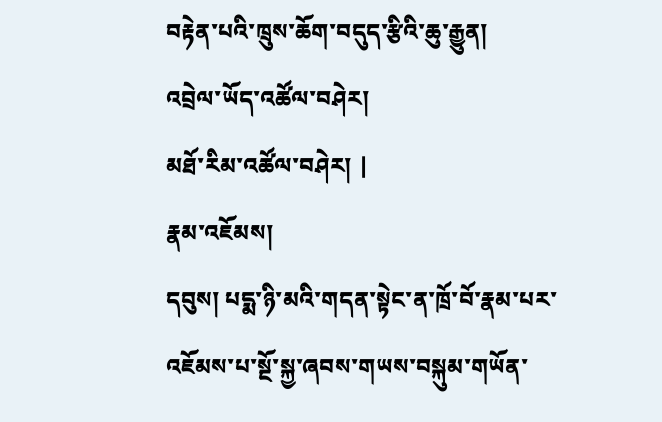བརྟེན་པའི་ཁྲུས་ཆོག་བདུད་རྩིའི་ཆུ་རྒྱུན།
འབྲེལ་ཡོད་འཚོལ་བཤེར།
མཐོ་རིམ་འཚོལ་བཤེར། |
རྣམ་འཇོམས།
དབུས། པདྨ་ཉི་མའི་གདན་སྟེང་ན་ཁྲོ་བོ་རྣམ་པར་འཇོམས་པ་སྔོ་སྐྱ་ཞབས་གཡས་བསྐུམ་གཡོན་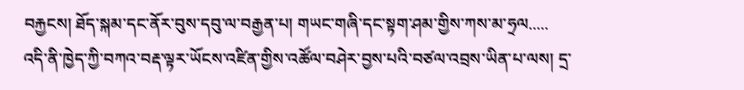བརྐྱངས། ཐོད་སྐམ་དང་ནོར་བུས་དབུ་ལ་བརྒྱན་པ། གཡང་གཞི་དང་སྟག་ཤམ་གྱིས་ཀས་མ་ཧྲལ.....
འདི་ནི་ཁྱེད་ཀྱི་བཀའ་བརྡ་ལྟར་ཡོངས་འཛིན་གྱིས་འཚོལ་བཤེར་བྱས་པའི་བཙལ་འབྲས་ཡིན་པ་ལས། དྲ་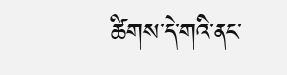ཚིགས་དེ་གའི་ནང་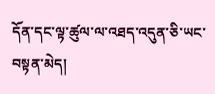དོན་དང་ལྟ་ཚུལ་ལ་འཐད་འདུན་ཅི་ཡང་བསྟན་མེད།